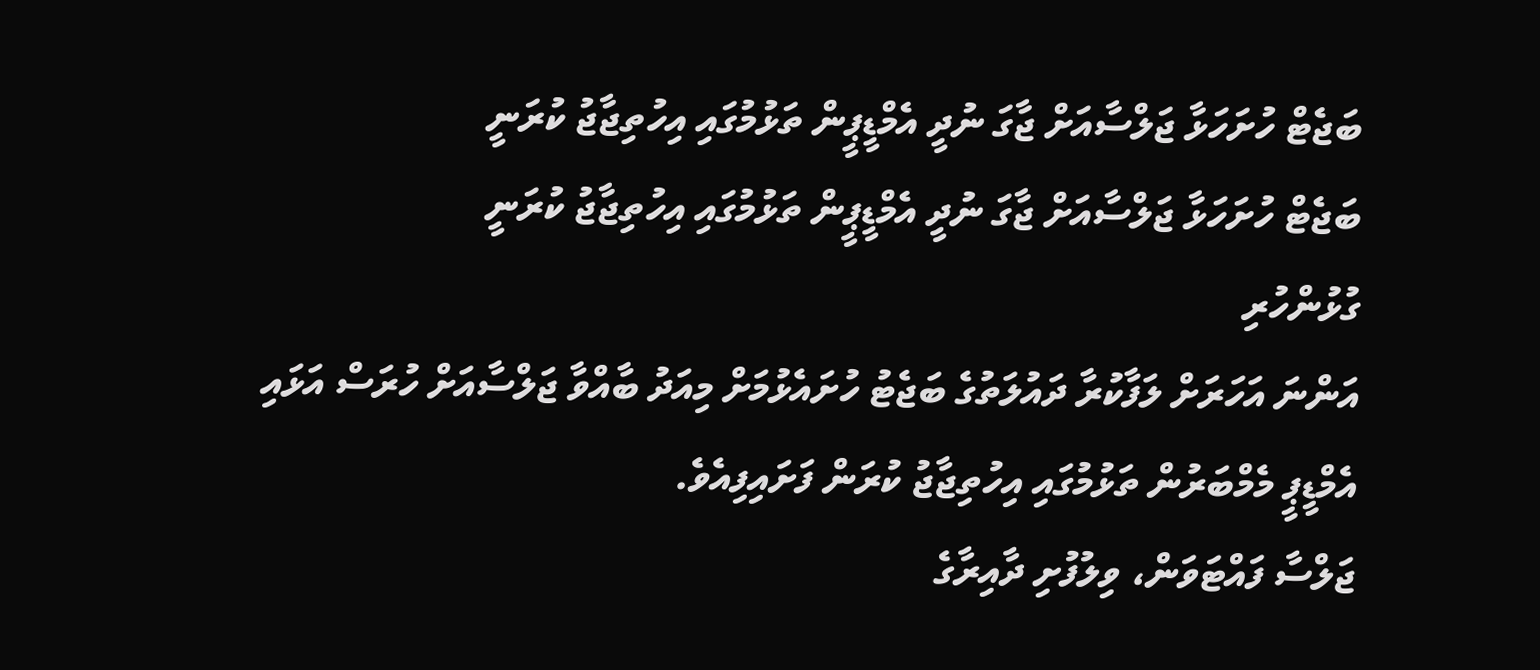ބަޖެޓް ހުށަހަޅާ ޖަލްސާއަށް ޖާގަ ނުދީ އެމްޑީޕީން ތަޅުމުގައި އިހުތިޖާޖު ކުރަނީ
ބަޖެޓް ހުށަހަޅާ ޖަލްސާއަށް ޖާގަ ނުދީ އެމްޑީޕީން ތަޅުމުގައި އިހުތިޖާޖު ކުރަނީ
ގުޅުންހުރި
އަންނަ އަހަރަށް ލަފާކުރާ ދައުލަތުގެ ބަޖެޓު ހުށައެޅުމަށް މިއަދު ބާއްވާ ޖަލްސާއަށް ހުރަސް އަޅައި އެމްޑީޕީ މެމްބަރުން ތަޅުމުގައި އިހުތިޖާޖު ކުރަން ފަށައިފިއެވެ.
ޖަލްސާ ފައްޓަވަން، ވިލުފުށި ދާއިރާގެ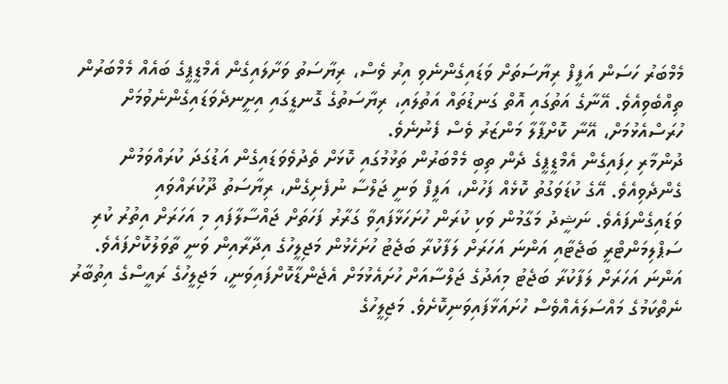މެމްބަރު ހަސަން އަފީފް ރިޔާސަތަށް ވަޑައިގެންނެވި އިރު ވެސް، ރިޔާސަތު ވަށާލައިގެން އެމްޑީޕީގެ ބައެއް މެމްބަރުން ތިއްބެވިއެވެ. އޭނާގެ އަތުގައި އޮތް ގަނޑުތައް އަތުލައި، ރިޔާސަތުގެ ގޮނޑީގައި އިށީނދެވަޑައިގެންނެވުމަށް ހުރަސްއެޅުމަށް، އޭނާ ކޮށްޕާލާ މަންޒަރު ވެސް ފެނުނެވެ.
ދުންމާރި ހިފައިގެން އެމްޑީޕީގެ ދެން ތިބި މެމްބަރުން ތަޅުމުގައި ކޮޅަށް ތެދުވެވަޑައިގެން އަޑުގަދަ ކުރައްވަމުން ގެންދެވިއެވެ. އޭގެ ކުޑަވަގުތު ކޮޅެއް ފަހުން، އަފީފް ވަނީ ޖަލްސާ ނުފެށިގެން، ރިޔާސަތު ދޫކުރައްވައި ވަޑައިގެންފައެވެ. ނަޝީދު މަގާމުން ވަކި ކުރަން ހުށަހަޅާފައިވާ ގަރާރު ފަހަތަށް ޖައްސާލާފައި މި އަހަރަށް އިތުރު ކުރި ސަޕްލިމަންޓްރީ ބަޖެޓާއި އަންނަ އަހަރަށް ލަފާކުރާ ބަޖެޓު ހުށަހެޅުން މަޖިލީހުގެ އިދާރާއިން ވަނީ ތާވަލުކޮށްފައެވެ.
އަންނަ އަހަރަށް ލަފާކުރާ ބަޖެޓު މިއަދުގެ ޖަލްސާއަށް ހުށައެޅުމަށް އެޖެންޑާކޮށްފައިވަނީ، މަޖިލީހުގެ ރައީސްގެ އިތުބާރު ނެތްކަމުގެ މައްސަލައެއްވެސް ހުށައަޅާފައިވަނިކޮށެވެ. މަޖިލީހުގެ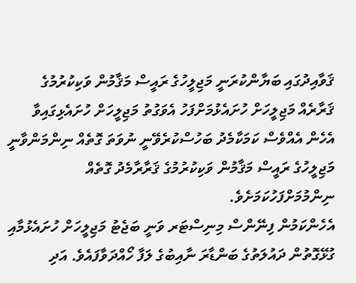ޤަވާއިދުގައި ބަޔާންކުރަނީ މަޖިލީހުގެ ރައީސް މަޤާމުން ވަކިކުރުމުގެ ޤަރާރެއް މަޖިލީހަށް ހުށައެޅުމަށްފަހު އެވަގުތު މަޖިލީހަށް ހުށައެޅިގައިވާ އެހެން އެއްވެސް ކަމަކާމެދު ބަހުސްކުރެވޭނީ ނުވަތަ ގޮތެއް ނިންމަންވާނީ މަޖިލީހުގެ ރައީސް މަޤާމުން ވަކިކުރުމުގެ ޤަރާރާމެދު ގޮތެއް ނިންމުމަށްފަހުކަމަށެވެ.
އެހެންކަމުން ފިނޭންސް މިނިސްޓަރ ވަނީ ބަޖެޓު މަޖިލީހަށް ހުށައެޅުމާއި ގުޅޭގޮތުން ދައުލަތުގެ ބަންޑާރަ ނާއިބުގެ ލަފާ ހޯއްދަވާފައެވެ. އަދި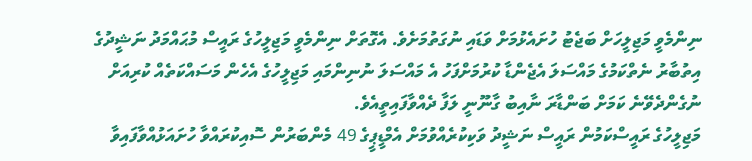ނިންމެވީ މަޖިލީހަށް ބަޖެޓު ހުށައެޅުމަށް ވަޑައި ނުގަތުމަށެވެ. އެގޮތަށް ނިންމެވީ މަޖިލީހުގެ ރައީސް މުޙައްމަދު ނަޝީދުގެ އިތުބާރު ނެތްކަމުގެ މައްސަލަ އެޖެންޑާ ކުރުމަށްފަހު އެ މައްސަލަ ނުނިންމައި މަޖިލީހުގެ އެހެން މަސައްކަތެއް ކުރިއަށް ނުގެންދެވޭނެ ކަމަށް ބަންޑާރަ ނާއިބު ގާނޫނީ ލަފާ ދެއްވާފައިތީއެވެ.
މަޖިލީހުގެ ރައީސްކަމުން ރައީސް ނަޝީދު ވަކިކުރެއްވުމަށް އެމްޑީޕީގެ 49 މެންބަރުން ސޮއިކުރައްވާ ހުށައަޅުއްވާފައިވާ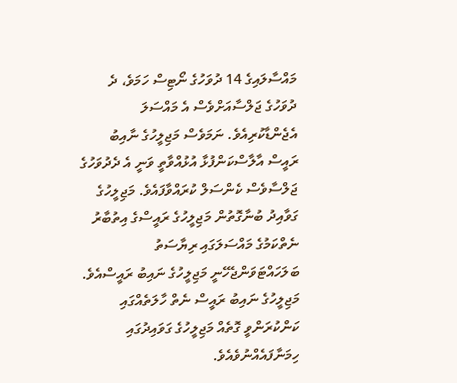މައްސާލައިގެ 14 ދުވަހުގެ ނޯޓިސް ހަމަވެ، ދެ ދުވަހުގެ ޖަލްސާއަށްވެސް އެ މައްސަލަ އެޖެންޑާކުރިއެވެ. ނަމަވެސް މަޖިލީހުގެ ނާއިބު ރައީސް އާލާސްކަންފުޅާ އުޅުއްވާތީ ވަނީ އެ ދެދުވަހުގެ ޖަލްސާވެސް ކެންސަލް ކުރައްވާފައެވެ. މަޖިލީހުގެ ގަވާއިދު ބުނާގޮތުން މަޖިލީހުގެ ރައީސްގެ އިތުބާރު ނެތްކަމުގެ މައްސަލަގައި ރިޔާސަތު ބަލަހައްޓަވަންޖެހޭނީ މަޖިލީހުގެ ނައިބު ރައީސްއެވެ. މަޖިލީހުގެ ނައިބު ރައީސް ނެތް ހާލަތެއްގައި ކަންކުރަންވީ ގޮތެއް މަޖިލީހުގެ ގަވައިދުގައި ހިމަނާފައެއްނުވެއެވެ.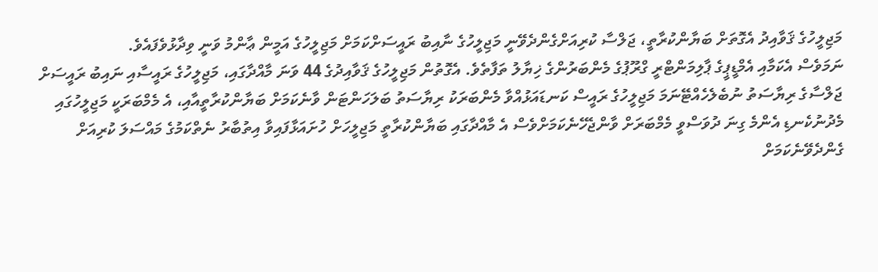މަޖިލީހުގެ ޤަވާއިދު އެގޮތަށް ބަޔާންކުރާތީ، ޖަލްސާ ކުރިއަށްގެންދެވޭނީ މަޖިލީހުގެ ނާއިބު ރައީސަށްކަމަށް މަޖިލީހުގެ އަމީން ޢާންމު ވަނީ ވިދާޅުވެފައެވެ.
ނަމަވެސް އެކަމާއި އެމްޑީޕީގެ ޕާލިމަންޓްރީ ގްރޫޕުގެ މެންބަރުންގެ ޚިޔާލު ތަފާތެވެ. އެގޮތުން މަޖިލީހުގެ ޤަވާއިދުގެ 44 ވަނަ މާއްދާގައި، މަޖިލީހުގެ ރައީސާއި ނައިބު ރައީސަށް ޖަލްސާގެ ރިޔާސަތު ނުބެލެހެއްޓޭނަމަ މަޖިލީހުގެ ރައީސް ކަނޑައަޅުއްވާ މެންބަރަކު ރިޔާސަތު ބަލަހަންޓަން ވާނެކަމަށް ބަޔާންކުރާތީއާއި، އެ މެމްބަރަކީ މަޖިލީހުގައި މެދުނުކެނޑި އެންމެ ގިނަ ދުވަސްވީ މެމްބަރަށް ވާންޖެހޭނެކަމަށްވެސް އެ މާއްދާގައި ބަޔާންކުރާތީ މަޖިލީހަށް ހުށައަޅާފައިވާ އިތުބާރު ނެތްކަމުގެ މައްސަލަ ކުރިއަށް ގެންދެވޭނެކަމަށް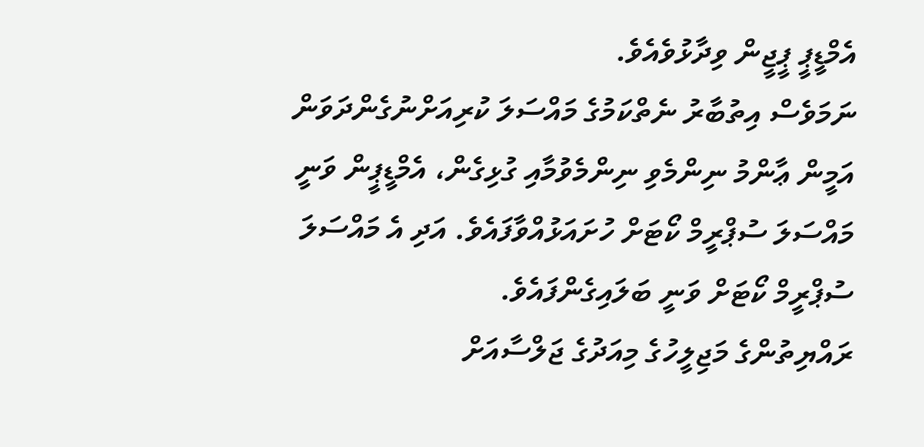އެމްޑީޕީ ޕީޖީން ވިދާޅުވެއެވެ.
ނަމަވެސް އިތުބާރު ނެތްކަމުގެ މައްސަލަ ކުރިއަށްނުގެންދަވަން އަމީން ޢާންމު ނިންމެވި ނިންމެވުމާއި ގުޅިގެން، އެމްޑީޕީން ވަނީ މައްސަލަ ސުޕްރީމް ކޯޓަށް ހުށައަޅުއްވާފައެވެ. އަދި އެ މައްސަލަ ސުޕްރީމް ކޯޓަށް ވަނީ ބަލައިގެންފައެވެ.
ރައްޔިތުންގެ މަޖިލީހުގެ މިއަދުގެ ޖަލްސާއަށް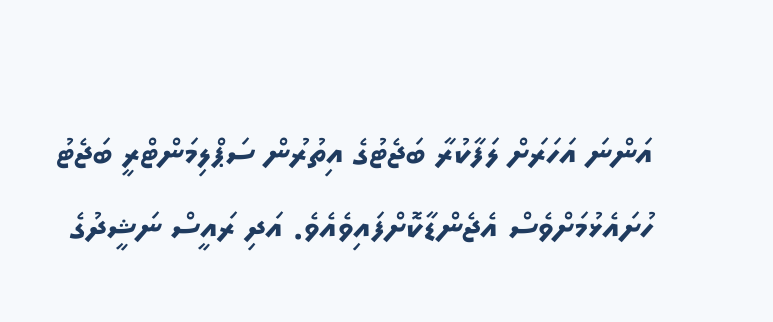އަންނަ އަހަރަށް ލަފާކުރާ ބަޖެޓުގެ އިތުރުން ސަޕްލިމަންޓްރީ ބަޖެޓު ހުށައެޅުމަށްވެސް އެޖެންޑާކޮށްފައިވެއެވެ. އަދި ރައީސް ނަޝީދުގެ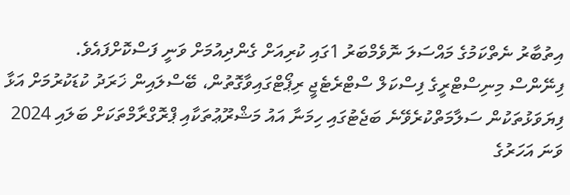އިތުބާރު ނެތްކަމުގެ މައްސަލަ ނޮވެމްބަރު 1ގައި ކުރިއަށް ގެންދިއުމަށް ވަނީ ފަސްކޮށްފައެވެ.
ފިނޭންސް މިނިސްޓްރީގެ ފިސްކަލް ސްޓްރެޓެޖީ ރިޕޯޓްގައިވާގޮތުން، ބޭސްލައިން ޚަރަދު ކުޑަކުރުމަށް އަޅާ ފިޔަވަޅުތަކުން ސަލާމަތްކުރެވޭނެ ބަޖެޓުގައި ހިމަނާ އައު މަޝްރޫޢުތަކާއި ޕްރޮގްރާމްތަކަށް ބަލައި 2024 ވަނަ އަހަރުގެ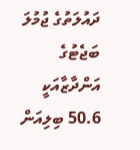ދައުލަތުގެ ޖުމުލަ ބަޖެޓުގެ އަންދާޒާއަކީ 50.6 ބިލިއަން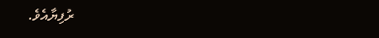ރުފިޔާއެވެ.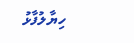ހިޔާލުފާޅު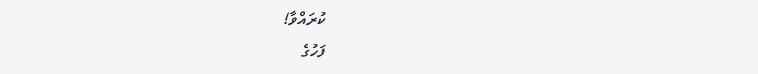ކުރައްވާ!
ފަހުގެ